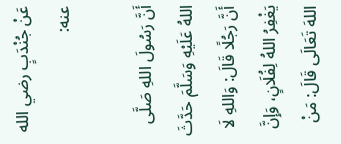عَنْ جُنْدَبٍ رضي الله عنه:

أَنَّ رَسُولَ اللهِ صَلَّى اللهُ عَلَيْهِ وَسَلَّمَ حَدَّثَ أَنَّ رَجُلًا قَالَ: وَاللهِ لَا يَغْفِرُ اللهُ لِفُلَانٍ، وَإِنَّ اللهَ تَعَالَى قَالَ: مَنْ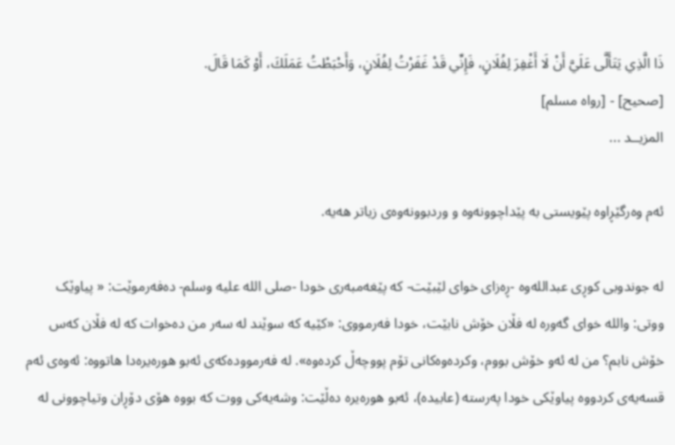ذَا الَّذِي يَتَأَلَّى عَلَيَّ أَنْ لَا أَغْفِرَ لِفُلَانٍ، فَإِنِّي قَدْ غَفَرْتُ لِفُلَانٍ، وَأَحْبَطْتُ عَمَلَكَ، أَوْ كَمَا قَالَ.
[صحيح] - [رواه مسلم]
المزيــد ...

ئەم وەرگێڕاوە پێویستی بە پێداچوونەوە و وردبوونەوەی زیاتر هەیە.

لە جوندوبی کوڕی عبداللەوە -ڕەزای خوای لێبێت- کە پێغەمبەری خودا -صلى الله علیه وسلم- دەفەرموێت: « پیاوێک ووتی: والله خوای گەورە لە فڵان خۆش نابێت، خودا فەرمووی: «کێیە کە سوێند لە سەر من دەخوات کە لە فڵان کەس خۆش نابم؟ من لە ئەو خۆش بووم، وکردەوەکانی تۆم پووچەڵ کردەوە». لە فەرموودەکەی ئەبو هورەیرەدا هاتووە: ئەوەی ئەم قسەیەی کردووە پیاوێکی خودا پەرستە (عابیدە)، ئەبو هورەیرە دەڵێت: وشەیەکی ووت کە بووە هۆی دۆڕان وتیاچوونی لە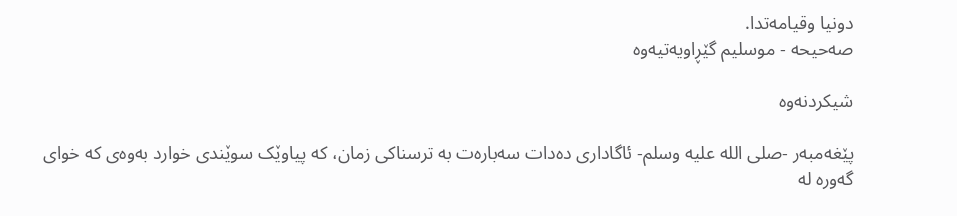دونیا وقیامەتدا.
صەحیحە - موسلیم گێڕاویەتیەوە

شیکردنەوە

پێغەمبەر -صلى الله علیه وسلم- ئاگاداری دەدات سەبارەت بە ترسناکی زمان، کە پیاوێک سوێندی خوارد بەوەی کە خوای گەورە لە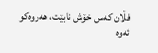فڵان کەس خۆش نابێت، هەروەکو ئەوە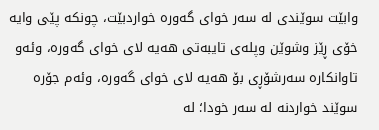وابێت سوێندی لە سەر خوای گەورە خواردبێت، چونکە پێی وایە خۆی ڕێز وشوێن وپلەی تایبەتی هەیە لای خوای گەورە، وئەو تاوانکارە سەرشۆڕی بۆ هەیە لای خوای گەورە، وئەم جۆرە سوێند خواردنە لە سەر خودا؛ لە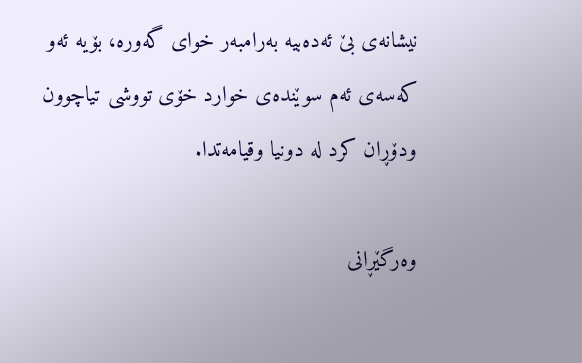نیشانەی بێ ئەدەبیە بەرامبەر خوای گەورە، بۆیە ئەو کەسەی ئەم سوێندەی خوارد خۆی تووشی تیاچوون ودۆڕان کرد لە دونیا وقیامەتدا.

وه‌رگێڕانی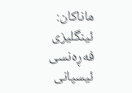ماناكان: ئینگلیزی فەڕەنسی ئیسپانی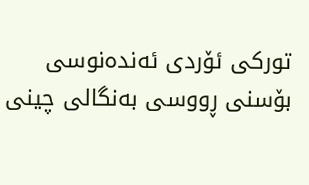تورکی ئۆردی ئەندەنوسی بۆسنی ڕووسی بەنگالی چینی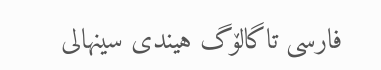فارسی تاگالۆگ هیندی سینهالی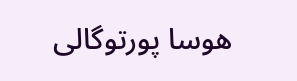هوسا پورتوگالی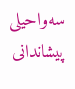سه‌واحیلی
پیشاندانی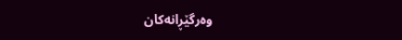وەرگێڕانەکان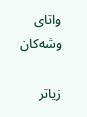واتای وشەکان

زیاتر